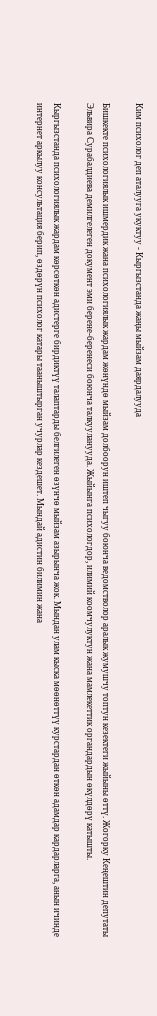Ким психолог деп аталууга укуктуу - Кыргызстанда жаңы мыйзам даярдалууда

Бишкекте психологиялык ишмердик жана психологиялык жардам жөнүндө мыйзам долбоорун иштеп чыгуу боюнча ведомстволор аралык жумушчу топтун кезектеги жыйыны өттү. Жогорку Кеңештин депутаты Эльвира Сурабалдиева демилгелеген документ эми берене-беренеси боюнча талкууланууда. Жыйынга психологдор, илимий коомчулуктун жана мамлекеттик органдардын өкүлдөрү катышты.

Кыргызстанда психологиялык жардам көрсөткөн адистерге бирдиктүү талаптарды белгилеген өзүнчө мыйзам азырынча жок. Мындан улам кыска мөөнөттүү курстардан өткөн адамдар кардарларга, анын ичинде интернет аркылуу консультация берип, өздөрүн психолог катары тааныштырган учурлар кездешет. Мындай адистин билимин жана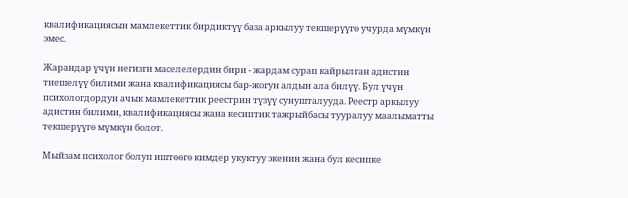квалификациясын мамлекеттик бирдиктүү база аркылуу текшерүүгө учурда мүмкүн эмес.

Жарандар үчүн негизги маселелердин бири - жардам сурап кайрылган адистин тиешелүү билими жана квалификациясы бар-жогун алдын ала билүү. Бул үчүн психологдордун ачык мамлекеттик реестрин түзүү сунушталууда. Реестр аркылуу адистин билими, квалификациясы жана кесиптик тажрыйбасы тууралуу маалыматты текшерүүгө мүмкүн болот.

Мыйзам психолог болуп иштөөгө кимдер укуктуу экенин жана бул кесипке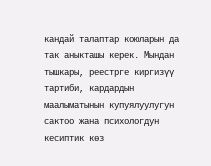кандай талаптар коюларын да так аныкташы керек. Мындан тышкары, реестрге киргизүү тартиби, кардардын маалыматынын купуялуулугун сактоо жана психологдун кесиптик көз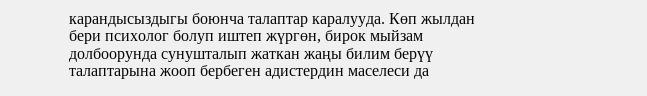карандысыздыгы боюнча талаптар каралууда. Көп жылдан бери психолог болуп иштеп жүргөн, бирок мыйзам долбоорунда сунушталып жаткан жаңы билим берүү талаптарына жооп бербеген адистердин маселеси да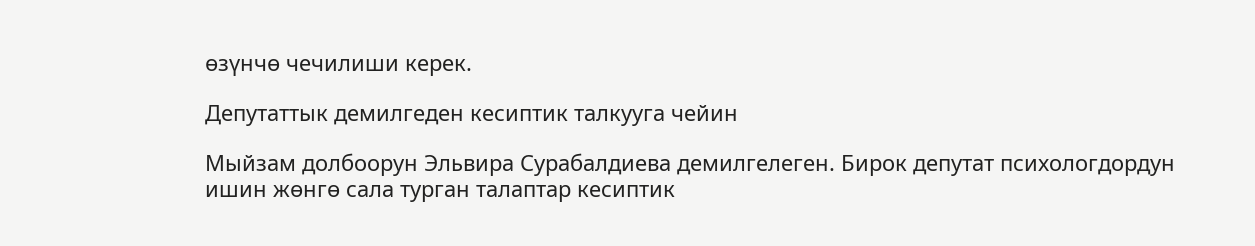өзүнчө чечилиши керек.

Депутаттык демилгеден кесиптик талкууга чейин

Мыйзам долбоорун Эльвира Сурабалдиева демилгелеген. Бирок депутат психологдордун ишин жөнгө сала турган талаптар кесиптик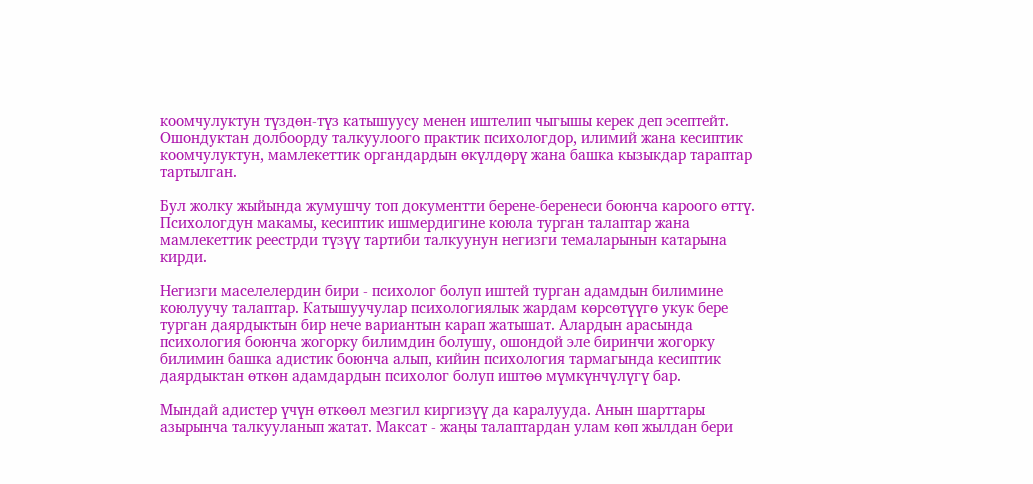коомчулуктун түздөн-түз катышуусу менен иштелип чыгышы керек деп эсептейт. Ошондуктан долбоорду талкуулоого практик психологдор, илимий жана кесиптик коомчулуктун, мамлекеттик органдардын өкүлдөрү жана башка кызыкдар тараптар тартылган.

Бул жолку жыйында жумушчу топ документти берене-беренеси боюнча кароого өттү. Психологдун макамы, кесиптик ишмердигине коюла турган талаптар жана мамлекеттик реестрди түзүү тартиби талкуунун негизги темаларынын катарына кирди.

Негизги маселелердин бири - психолог болуп иштей турган адамдын билимине коюлуучу талаптар. Катышуучулар психологиялык жардам көрсөтүүгө укук бере турган даярдыктын бир нече вариантын карап жатышат. Алардын арасында психология боюнча жогорку билимдин болушу, ошондой эле биринчи жогорку билимин башка адистик боюнча алып, кийин психология тармагында кесиптик даярдыктан өткөн адамдардын психолог болуп иштөө мүмкүнчүлүгү бар.

Мындай адистер үчүн өткөөл мезгил киргизүү да каралууда. Анын шарттары азырынча талкууланып жатат. Максат - жаңы талаптардан улам көп жылдан бери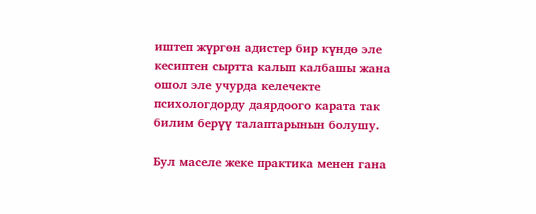иштеп жүргөн адистер бир күндө эле кесиптен сыртта калып калбашы жана ошол эле учурда келечекте психологдорду даярдоого карата так билим берүү талаптарынын болушу.

Бул маселе жеке практика менен гана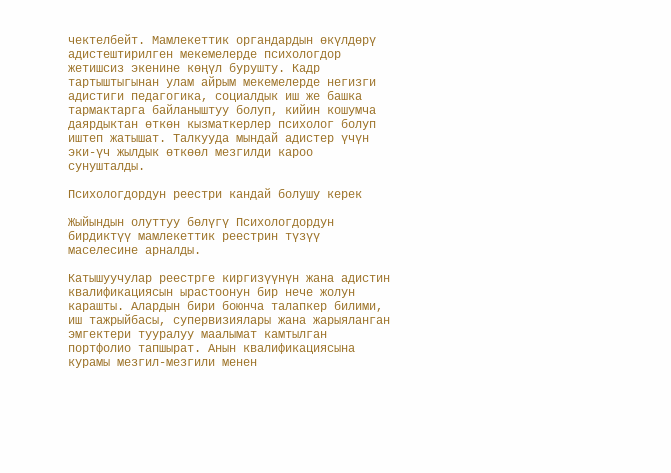чектелбейт. Мамлекеттик органдардын өкүлдөрү адистештирилген мекемелерде психологдор жетишсиз экенине көңүл бурушту. Кадр тартыштыгынан улам айрым мекемелерде негизги адистиги педагогика, социалдык иш же башка тармактарга байланыштуу болуп, кийин кошумча даярдыктан өткөн кызматкерлер психолог болуп иштеп жатышат. Талкууда мындай адистер үчүн эки-үч жылдык өткөөл мезгилди кароо сунушталды.

Психологдордун реестри кандай болушу керек

Жыйындын олуттуу бөлүгү Психологдордун бирдиктүү мамлекеттик реестрин түзүү маселесине арналды.

Катышуучулар реестрге киргизүүнүн жана адистин квалификациясын ырастоонун бир нече жолун карашты. Алардын бири боюнча талапкер билими, иш тажрыйбасы, супервизиялары жана жарыяланган эмгектери тууралуу маалымат камтылган портфолио тапшырат. Анын квалификациясына курамы мезгил-мезгили менен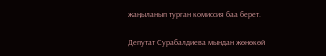жаңыланып турган комиссия баа берет.

Депутат Сурабалдиева мындан жөнөкөй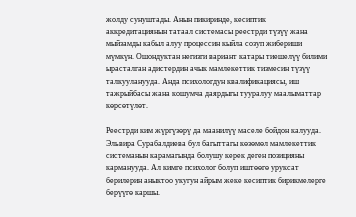жолду сунуштады. Анын пикиринде, кесиптик аккредитациянын татаал системасы реестрди түзүү жана мыйзамды кабыл алуу процессин кыйла созуп жибериши мүмкүн. Ошондуктан негизги вариант катары тиешелүү билими ырасталган адистердин ачык мамлекеттик тизмесин түзүү талкууланууда. Анда психологдун квалификациясы, иш тажрыйбасы жана кошумча даярдыгы тууралуу маалыматтар көрсөтүлөт.

Реестрди ким жүргүзөрү да маанилүү маселе бойдон калууда. Эльвира Сурабалдиева бул багыттагы көзөмөл мамлекеттик системанын карамагында болушу керек деген позицияны карманууда. Ал кимге психолог болуп иштөөгө уруксат берилерин аныктоо укугун айрым жеке кесиптик бирикмелерге берүүгө каршы.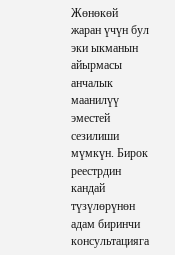Жөнөкөй жаран үчүн бул эки ыкманын айырмасы анчалык маанилүү эместей сезилиши мүмкүн. Бирок реестрдин кандай түзүлөрүнөн адам биринчи консультацияга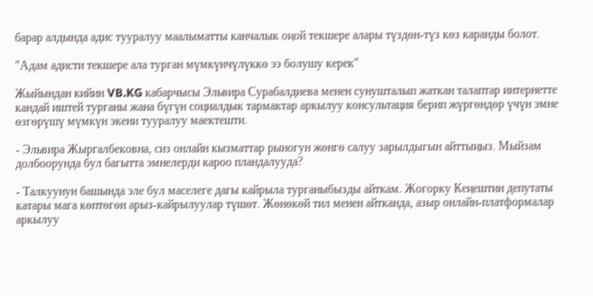барар алдында адис тууралуу маалыматты канчалык оңой текшере алары түздөн-түз көз каранды болот.

"Адам адисти текшере ала турган мүмкүнчүлүккө ээ болушу керек"

Жыйындан кийин VB.KG кабарчысы Эльвира Сурабалдиева менен сунушталып жаткан талаптар интернетте кандай иштей турганы жана бүгүн социалдык тармактар аркылуу консультация берип жүргөндөр үчүн эмне өзгөрүшү мүмкүн экени тууралуу маектешти.

- Эльвира Жыргалбековна, сиз онлайн кызматтар рыногун жөнгө салуу зарылдыгын айттыңыз. Мыйзам долбоорунда бул багытта эмнелерди кароо пландалууда?

- Талкуунун башында эле бул маселеге дагы кайрыла турганыбызды айткам. Жогорку Кеңештин депутаты катары мага көптөгөн арыз-кайрылуулар түшөт. Жөнөкөй тил менен айтканда, азыр онлайн-платформалар аркылуу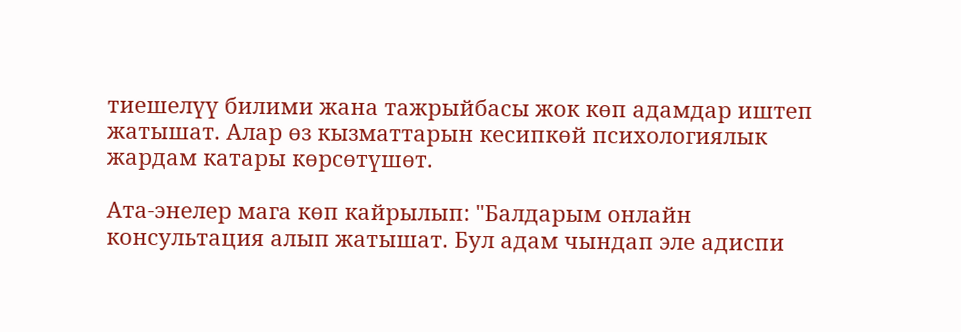тиешелүү билими жана тажрыйбасы жок көп адамдар иштеп жатышат. Алар өз кызматтарын кесипкөй психологиялык жардам катары көрсөтүшөт.

Ата-энелер мага көп кайрылып: "Балдарым онлайн консультация алып жатышат. Бул адам чындап эле адиспи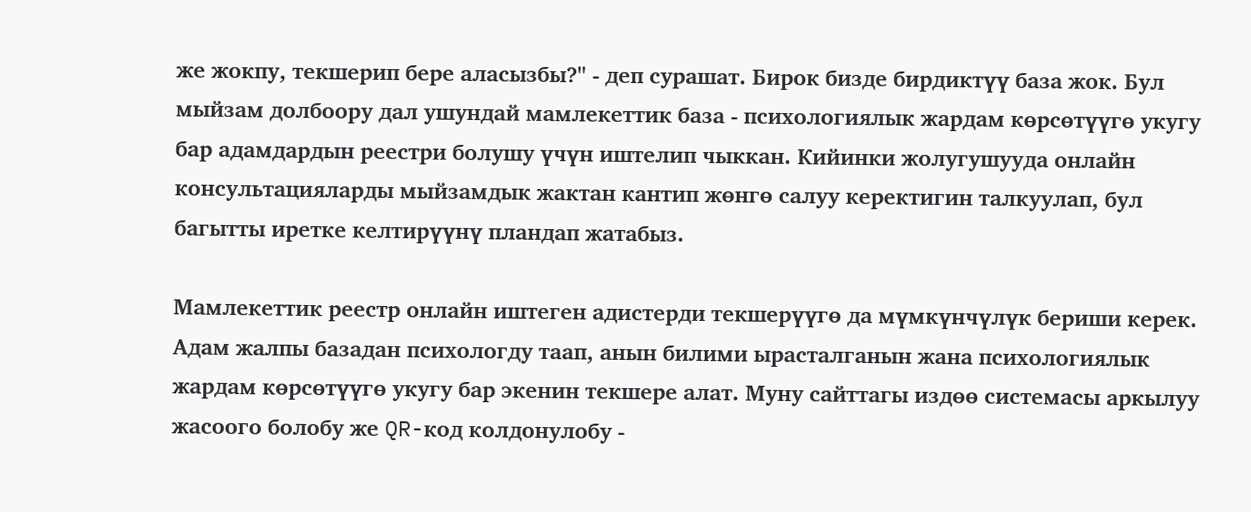же жокпу, текшерип бере аласызбы?" - деп сурашат. Бирок бизде бирдиктүү база жок. Бул мыйзам долбоору дал ушундай мамлекеттик база - психологиялык жардам көрсөтүүгө укугу бар адамдардын реестри болушу үчүн иштелип чыккан. Кийинки жолугушууда онлайн консультацияларды мыйзамдык жактан кантип жөнгө салуу керектигин талкуулап, бул багытты иретке келтирүүнү пландап жатабыз.

Мамлекеттик реестр онлайн иштеген адистерди текшерүүгө да мүмкүнчүлүк бериши керек. Адам жалпы базадан психологду таап, анын билими ырасталганын жана психологиялык жардам көрсөтүүгө укугу бар экенин текшере алат. Муну сайттагы издөө системасы аркылуу жасоого болобу же QR-код колдонулобу -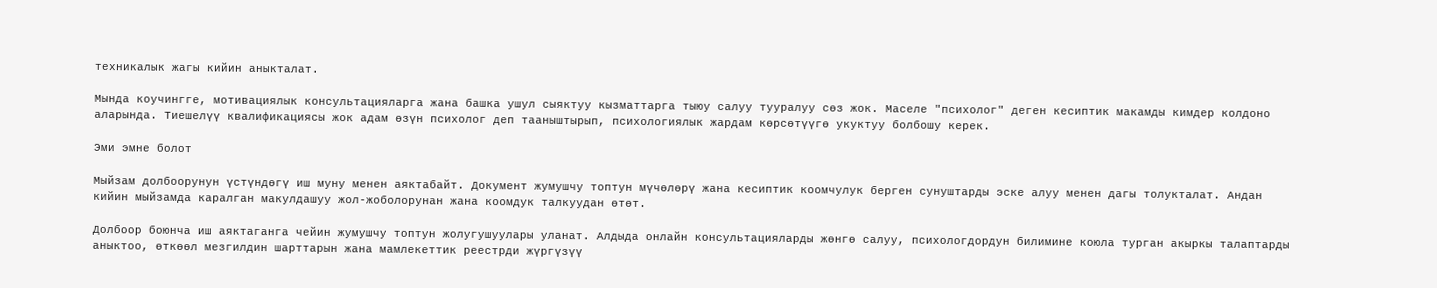техникалык жагы кийин аныкталат.

Мында коучингге, мотивациялык консультацияларга жана башка ушул сыяктуу кызматтарга тыюу салуу тууралуу сөз жок. Маселе "психолог" деген кесиптик макамды кимдер колдоно аларында. Тиешелүү квалификациясы жок адам өзүн психолог деп тааныштырып, психологиялык жардам көрсөтүүгө укуктуу болбошу керек.

Эми эмне болот

Мыйзам долбоорунун үстүндөгү иш муну менен аяктабайт. Документ жумушчу топтун мүчөлөрү жана кесиптик коомчулук берген сунуштарды эске алуу менен дагы толукталат. Андан кийин мыйзамда каралган макулдашуу жол-жоболорунан жана коомдук талкуудан өтөт.

Долбоор боюнча иш аяктаганга чейин жумушчу топтун жолугушуулары уланат. Алдыда онлайн консультацияларды жөнгө салуу, психологдордун билимине коюла турган акыркы талаптарды аныктоо, өткөөл мезгилдин шарттарын жана мамлекеттик реестрди жүргүзүү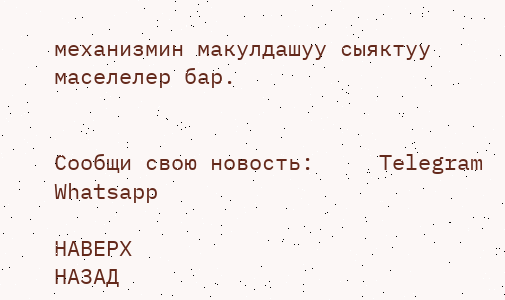механизмин макулдашуу сыяктуу маселелер бар.


Сообщи свою новость:     Telegram    Whatsapp

НАВЕРХ
НАЗАД